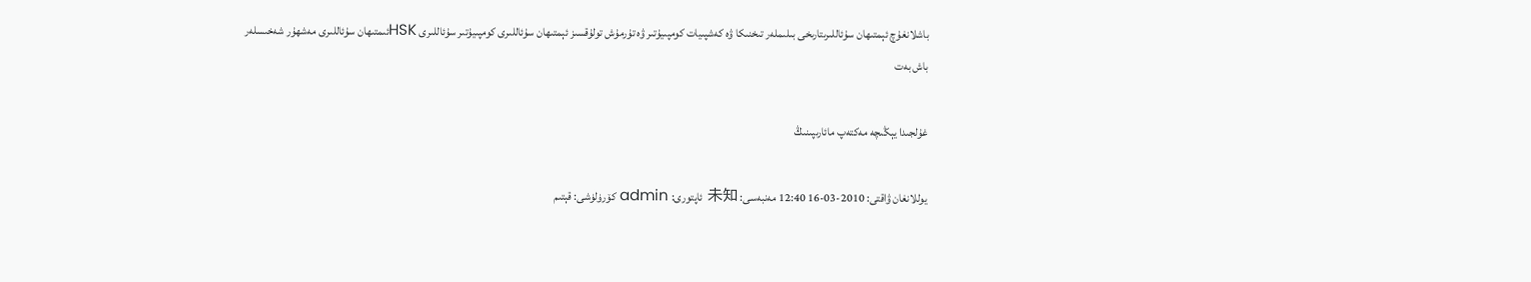باشلانغۇچ ئېمتىھان سۇئاللىرىتارىخى بىلىملەر تىخنىكا ۋە كەشپىيات كومپىيۇتىر ۋە تۇرمۇش تولۇقسىز ئېمتىھان سۇئاللىرى كومپىيۇتىر سۇئاللىرى HSKئىمتىھان سۇئاللىرى مەشھۇر شەخىسلەر
باش بەت

غۇلجىدا يېڭىچە مەكتەپ مائارىپىنىڭ

يوللانغان ۋاقتى: 2010-03-16 12:40 مەنبەسى: 未知 ئاپتورى: admin كۆرۈلۈشى: قېتىم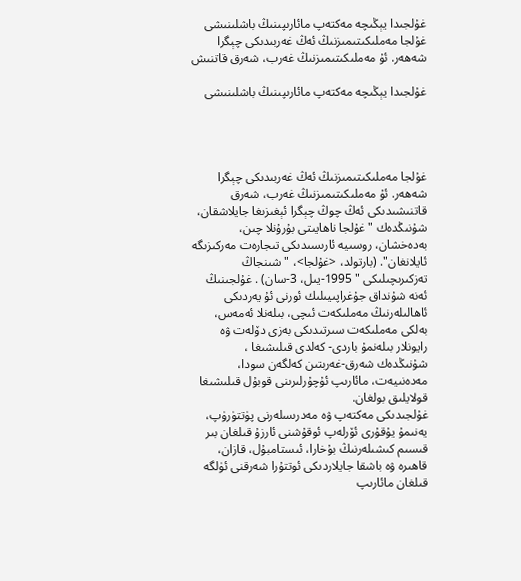غۇلجىدا يېڭىچە مەكتەپ مائارىپىنىڭ باشلىنىشى غۇلجا مەملىكىتىمىزنىڭ ئەڭ غەربىدىكى چېگرا شەھەر. ئۇ مەملىكىتىمىزنىڭ غەرب، شەرق قاتنىش

غۇلجىدا يېڭىچە مەكتەپ مائارىپىنىڭ باشلىنىشى




غۇلجا مەملىكىتىمىزنىڭ ئەڭ غەربىدىكى چېگرا شەھەر. ئۇ مەملىكىتىمىزنىڭ غەرب، شەرق قاتنىشىدىكى ئەڭ چوڭ چېگرا ئېغىزىغا جايلاشقان، شۇنىڭدەك " غۇلجا ناھايىتى بۇرۇنلا چىن، بەدەخشان، روسىيە ئارىسىدىكى تىجارەت مەركىزىگە ئايلانغان". (بارتولد، <غۇلجا>، " شىنجاڭ تەزكىرىچىلىكى " 1995-يىل، 3-سان) . غۇلجىنىڭ ئەنە شۇنداق جۇغراپىيىلىك ئورنى ئۇ يەردىكى ئاھالىلەرنىڭ مەملىكەت ئىچى، بىلەنلا ئەمەس، بەلكى مەملىكەت سىرتىدىكى بەزى دۆلەت ۋە رايونلار بىلەنمۇ باردى- كەلدى قىلىشىغا ، شۇنىڭدەك شەرق-غەربتىن كەلگەن سودا، مەدەنىيەت، مائارىپ ئۇچۇرلىرىنى قوبۇل قىلىشىغا قولايلىق بولغان.
غۇلجىدىكى مەكتەپ ۋە مەدرىسلەرنى پۈتتۈرۈپ، يەنىمۇ يۇقۇرى ئۆرلەپ ئوقۇشنى ئارزۇ قىلغان بىر قىسىم كىشىلەرنىڭ بۇخارا، ئىستامبۇل، قازان، قاھىرە ۋە باشقا جايلاردىكى ئوتتۇرا شەرقنى ئۈلگە قىلغان مائارىپ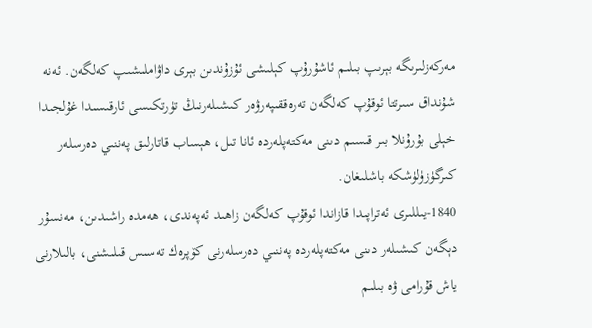مەركەزلىرىگە بېرىپ بىلىم ئاشۇرۇپ كېلىشى ئۇزۇندىن بېرى داۋاملىشىپ كەلگەن. ئەنە شۇنداق سىرتتا ئوقۇپ كەلگەن تەرەققىپەرۋەر كىشىلەرنىڭ تۈرتكىسى ئارقىسىدا غۇلجىدا خېلى بۇرۇنلا بىر قىسىم دىنى مەكتەپلەردە ئانا تىل، ھېساب قاتارلىق پەننىي دەرسلەر كىرگۈزۈلۈشكە باشلىغان.
1840-يىللىرى ئەتراپىدا قازاندا ئوقۇپ كەلگەن زاھىد ئەپەندى، ھەمدە راشىدىن، مەنسۇر دېگەن كىشىلەر دىنى مەكتەپلەردە پەننىي دەرسلەرنى كۆپرەك تەسىس قىلىشنى، بالىلارنى ياش قۇرامى ۋە بىلىم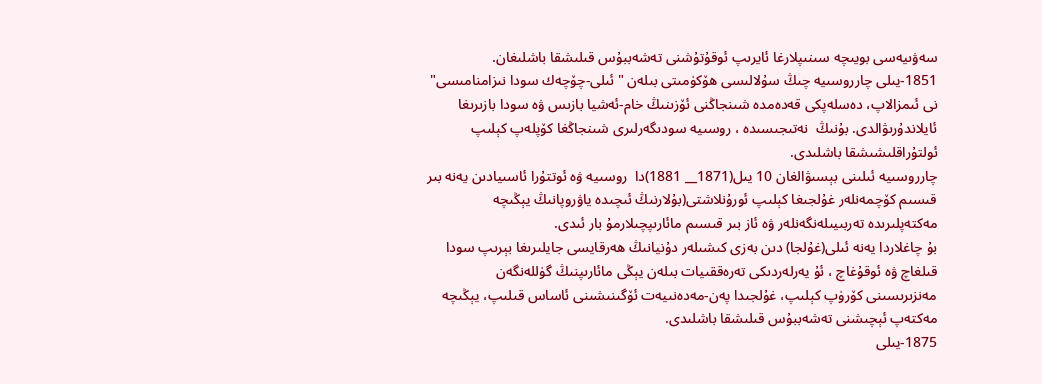سەۋىيەسى بويىچە سىنىپلارغا ئايرىپ ئوقۇتۇشنى تەشەببۇس قىلىشقا باشلىغان.
1851-يىلى چارروسىيە چىڭ سۇلالىسى ھۆكۈمىتى بىلەن " ئىلى-چۆچەك سودا نىزامنامىسى" نى ئىمزالاپ، دەسلەپكى قەدەمدە شىنجاڭنى ئۆزىنىڭ خام-ئەشيا بازىس ۋە سودا بازىرىغا ئايلاندۇرىۋالدى. بۇنىڭ  نەتىجىسىدە ، روسىيە سودىگەرلىرى شىنجاڭغا كۆپلەپ كېلىپ ئولتۇراقلىشىشقا باشلىدى.
چارروسىيە ئىلىنى بېسىۋالغان 10 يىل(1871__ 1881)دا  روسىيە ۋە ئوتتۇرا ئاسىيادىن يەنە بىر قىسىم كۆچمەنلەر غۇلجىغا كېلىپ ئورۇنلاشتى(بۇلارنىڭ ئىچىدە ياۋروپانىڭ يېڭىچە مەكتەپلىرىدە تەربىيىلەنگەنلەر ۋە ئاز بىر قىسىم مائارىپچىلارمۇ بار ئىدى.
بۇ چاغلاردا يەنە ئىلى(غۇلجا) دىن بەزى كىشىلەر دۇنيانىڭ ھەرقايسى جايلىرىغا بېرىپ سودا قىلغاچ ۋە ئوقۇغاچ ، ئۇ يەرلەردىكى تەرەققىيات بىلەن يېڭى مائارىپنىڭ گۈللەنگەن مەنزىرىسىنى كۆرۈپ كېلىپ، غۇلجىدا پەن-مەدەنىيەت ئۆگىنىشىنى ئاساس قىلىپ، يېڭىچە مەكتەپ ئېچىشنى تەشەببۇس قىلىشقا باشلىدى.
1875-يىلى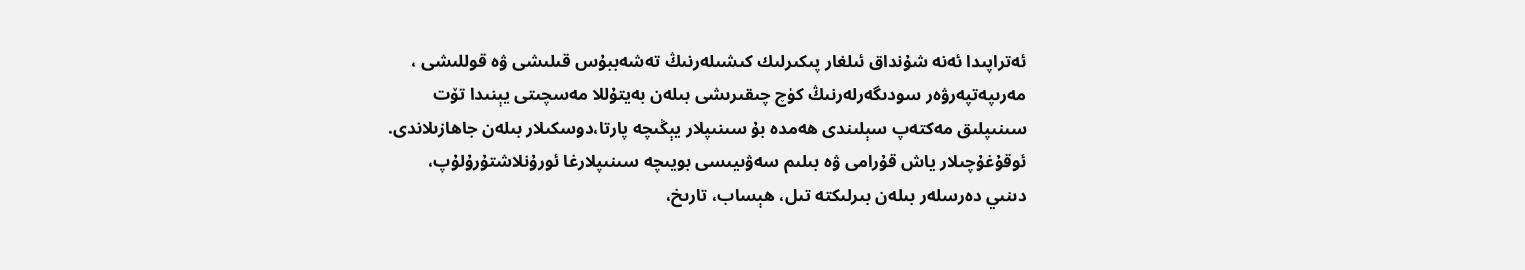ئەتراپىدا ئەنە شۇنداق ئىلغار پىكىرلىك كىشىلەرنىڭ تەشەببۇس قىلىشى ۋە قوللىشى ، مەرىپەتپەرۋەر سودىگەرلەرنىڭ كۈچ چىقىرىشى بىلەن بەيتۇللا مەسچىتى يېنىدا تۆت سىنىپلىق مەكتەپ سېلىندى ھەمدە بۇ سىنىپلار يېڭىچە پارتا،دوسكىلار بىلەن جاھازىلاندى. ئوقۇغۇچىلار ياش قۇرامى ۋە بىلىم سەۋىيىسى بويىچە سىنىپلارغا ئورۇنلاشتۇرۇلۇپ، دىنىي دەرسلەر بىلەن بىرلىكتە تىل، ھېساب، تارىخ،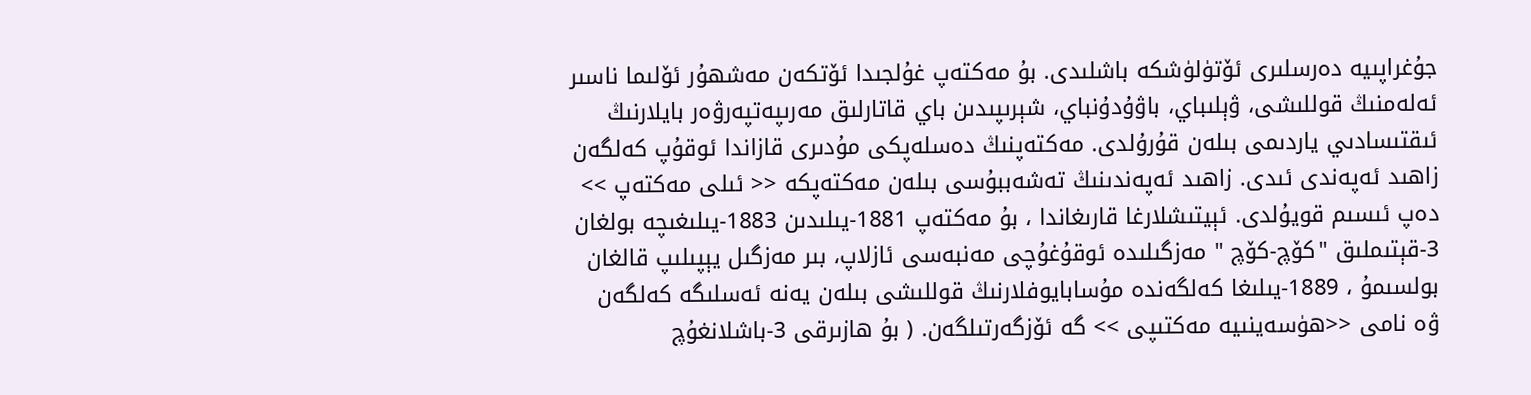جۇغراپىيە دەرسلىرى ئۆتۈلۈشكە باشلىدى. بۇ مەكتەپ غۇلجىدا ئۆتكەن مەشھۇر ئۆلىما ناسىر ئەلەمنىڭ قوللىشى، ۋېلىباي، باۋۇدۇنباي، شېرىپىدىن باي قاتارلىق مەرىپەتپەرۋەر بايلارنىڭ ئىقتىسادىي ياردىمى بىلەن قۇرۇلدى. مەكتەپنىڭ دەسلەپكى مۇدىرى قازاندا ئوقۇپ كەلگەن زاھىد ئەپەندى ئىدى. زاھىد ئەپەندىنىڭ تەشەببۇسى بىلەن مەكتەپكە << ئىلى مەكتەپ >> دەپ ئىسىم قويۇلدى. ئېيتىشلارغا قارىغاندا ، بۇ مەكتەپ 1881-يىلىدىن 1883-يىلىغىچە بولغان 3-قېتىملىق "كۆچ-كۆچ " مەزگىلىدە ئوقۇغۇچى مەنبەسى ئازلاپ، بىر مەزگىل يېپىلىپ قالغان بولسىمۇ ، 1889-يىلىغا كەلگەندە مۇسابايوفلارنىڭ قوللىشى بىلەن يەنە ئەسلىگە كەلگەن ۋە نامى <<ھۈسەينىيە مەكتىپى >> گە ئۆزگەرتىلگەن. ( بۇ ھازىرقى 3-باشلانغۇچ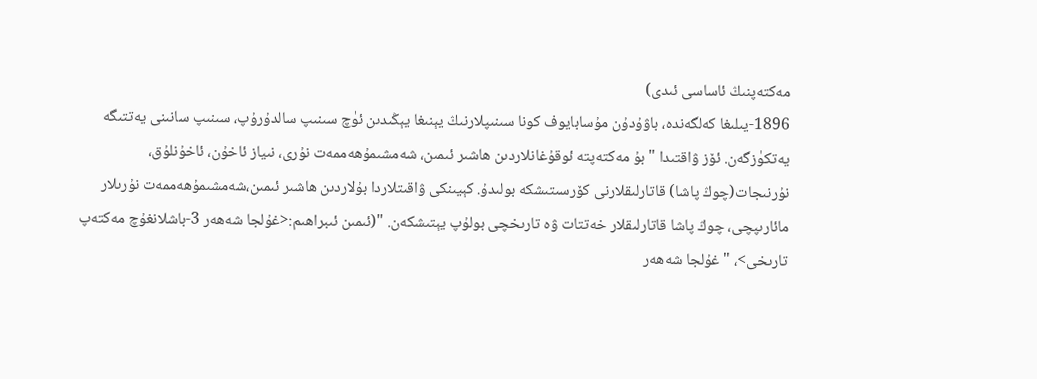مەكتەپنىڭ ئاساسى ئىدى)
1896-يىلىغا كەلگەندە، باۋۇدۇن مۇسابايوف كونا سىنىپلارنىڭ يېنىغا يېڭىدىن ئۈچ سىنىپ سالدۇرۇپ، سىنىپ سانىنى يەتتىگە يەتكۈزگەن. ئۆز ۋاقتىدا " بۇ مەكتەپتە ئوقۇغانلاردىن ھاشىر ئىمىن، شەمشىمۇھەممەت نۇرى، نىياز ئاخۇن، ئاخۇنلۇق، نۇرنىجات(چوڭ پاشا) قاتارلىقلارنى كۆرسىتىشكە بولىدۇ. كېيىنكى ۋاقىتلاردا بۇلاردىن ھاشىر ئىمىن،شەمشىمۇھەممەت نۇرىلار مائارىپچى، چوڭ پاشا قاتارلىقلار خەتتات ۋە تارىخچى بولۇپ يېتىشكەن. "(ئىمىن ئىبراھىم:<غۇلجا شەھەر 3-باشلانغۇچ مەكتەپ تارىخى>، " غۇلجا شەھەر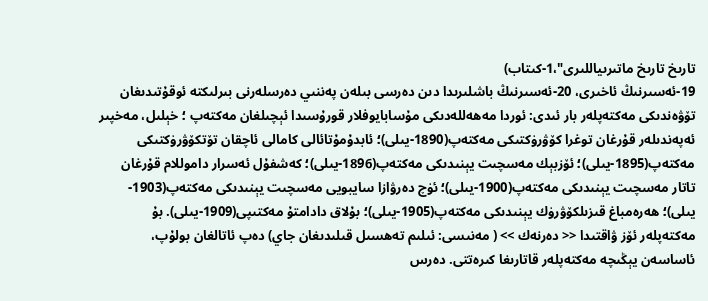تارىخ تارىخ ماتىرىياللىرى"،1-كىتاب)
19-ئەسىرنىڭ ئاخىرى، 20-ئەسىرنىڭ باشلىرىدا دىن دەرسى بىلەن پەننىي دەرسلەرنى بىرلىكتە ئوقۇتىدىغان تۆۋەندىكى مەكتەپلەر بار ئىدى: ئوردا مەھەللەدىكى مۇسابايوفلار قورۇسىدا ئېچىلغان مەكتەپ ؛ خېلىل، مەخپىر ئەپەندىلەر قۇرغان توغرا كۆۋرۈكتىكى مەكتەپ(1890-يىلى)؛ ئابدۇمۇتائالى كامالى ئاچقان تۆتكۆۋرۈكتىكى مەكتەپ(1895-يىلى)؛ ئۆزبېك مەسچىت يېنىدىكى مەكتەپ(1896-يىلى)؛ كەشفۇل ئەسرار داموللام قۇرغان تاتار مەسچىت يېنىدىكى مەكتەپ(1900-يىلى)؛ ئۈچ دەرۋازا سايبويى مەسچىت يېنىدىكى مەكتەپ(1903-يىلى)؛ ھەرەمباغ قىزىلكۆۋرۈك يېنىدىكى مەكتەپ(1905-يىلى)؛ بۇلاق دادامتۇ مەكتىپى(1909-يىلى). بۇ مەكتەپلەر ئۆز ۋاقتىدا << دەرنەك >> ( مەنىسى: ئىلىم تەھسىل قىلىدىغان جاي) دەپ ئاتالغان بولۇپ، ئاساسەن يېڭىچە مەكتەپلەر قاتارىغا كىرەتتى. دەرس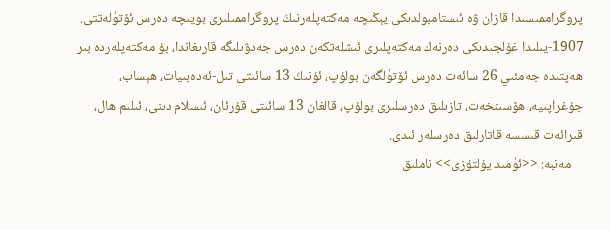پروگراممىسىدا قازان ۋە ئىستامبولدىكى يېڭىچە مەكتەپلەرنىڭ پروگراممىلىرى بويىچە دەرس ئۆتۈلەتتى.
1907-يىلىدا غۇلجىدىكى دەرنەك مەكتەپلىرى ئىشلەتكەن دەرس جەدۋىلىگە قارىغاندا، بۇ مەكتەپلەردە بىر ھەپتىدە جەمئىي 26 سائەت دەرس ئۆتۈلگەن بولۇپ، ئۇنىڭ 13 سائىتى تىل-ئەدەبىيات، ھېساب، جۇغراپىيە، ھۆسىنخەت، تازىلىق دەرسلىرى بولۇپ، قالغان 13 سائىتى قۇرئان، ئىسلام دىنى، ئىلىم ھال، قىرائەت قىسسە قاتارلىق دەرسلەر ئىدى.
    مەنبە: <<ئۈمىد يۇلتۇزى>> ناملىق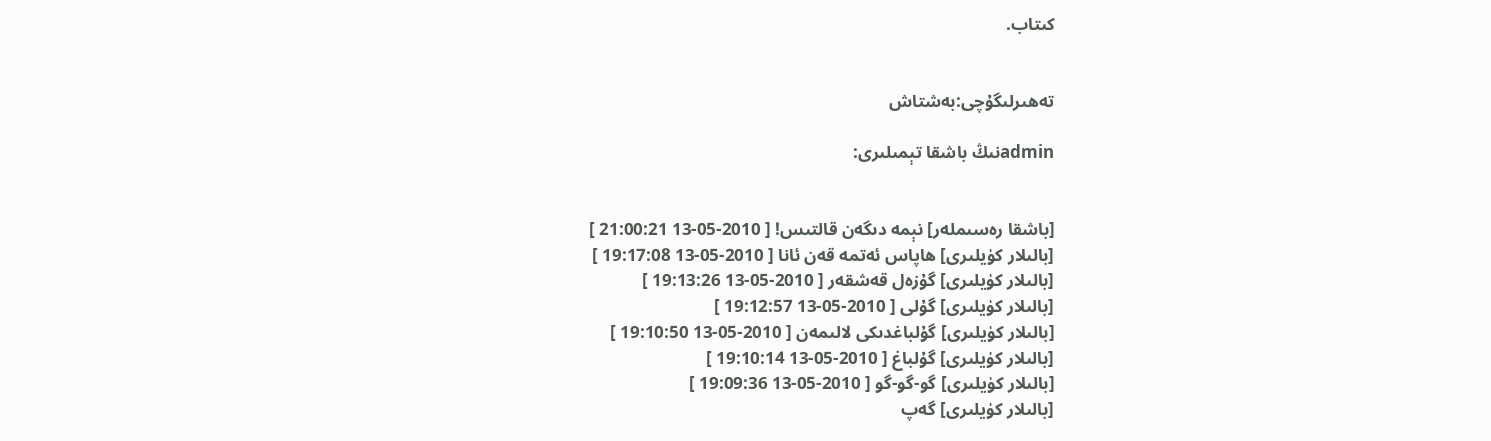كىتاب.


تەھىرلىگۇچى:بەشتاش

adminنىڭ باشقا تېمىلىرى:


[باشقا رەسىملەر] نېمە دىگەن قالتىس! [ 2010-05-13 21:00:21 ]
[بالىلار كۈيلىرى] ھاپاس ئەتمە قەن ئانا [ 2010-05-13 19:17:08 ]
[بالىلار كۈيلىرى] گۇزەل قەشقەر [ 2010-05-13 19:13:26 ]
[بالىلار كۈيلىرى] گۇلى [ 2010-05-13 19:12:57 ]
[بالىلار كۈيلىرى] گۇلباغدىكى لالىمەن [ 2010-05-13 19:10:50 ]
[بالىلار كۈيلىرى] گۇلباغ [ 2010-05-13 19:10:14 ]
[بالىلار كۈيلىرى] گو-گو-گو [ 2010-05-13 19:09:36 ]
[بالىلار كۈيلىرى] گەپ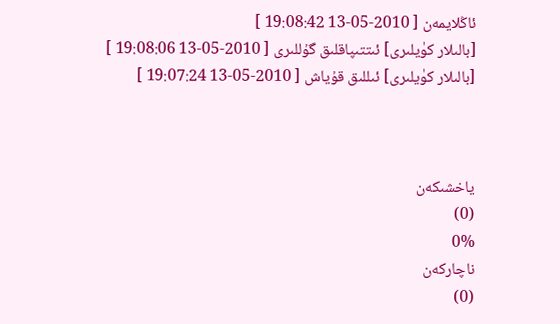ئاڭلايمەن [ 2010-05-13 19:08:42 ]
[بالىلار كۈيلىرى] ئىتتىپاقلىق گۇللىرى [ 2010-05-13 19:08:06 ]
[بالىلار كۈيلىرى] ئىللىق قۇياش [ 2010-05-13 19:07:24 ]



ياخشىكەن
(0)
0%
ناچاركەن
(0)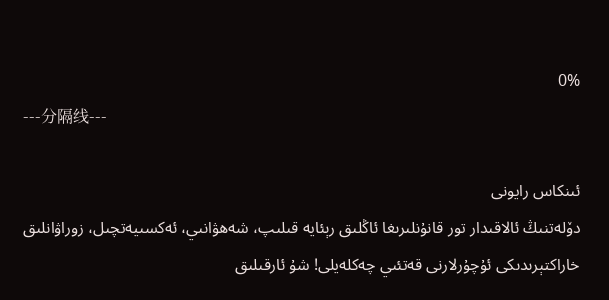0%
---分隔线---

ئىنكاس رايونى
دۆلەتنىڭ ئالاقىدار تور قانۇنلىرىغا ئاڭلىق رېئايە قىلىپ، شەھۋانىي، ئەكسىيەتچىل، زوراۋانلىق خاراكتېرىدىكى ئۇچۇرلارنى قەتئىي چەكلەيلى! شۇ ئارقىلىق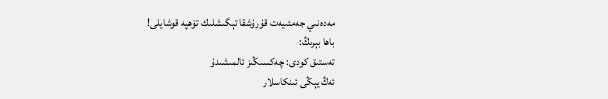مەدەنىي جەمئىيەت قۇرۇشقا تېگىشلىك تۆھپە قوشايلى!
باھا بېرىڭ:
تەستىق كودى: چەكسىڭىز ئالمىشىدۇ
ئەڭ يېڭى ئىنكاسلار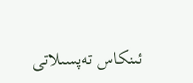ئىنكاس تەپسىلاتى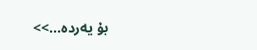بۇ يەردە...>>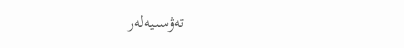تەۋسىيەلەر